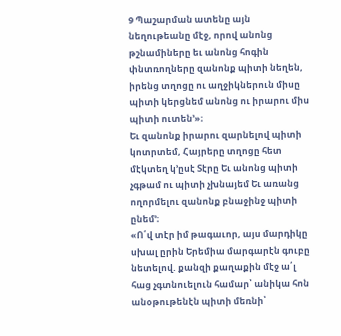9 Պաշարման ատենը այն նեղութեանը մէջ, որով անոնց թշնամիները եւ անոնց հոգին փնտռողները զանոնք պիտի նեղեն, իրենց տղոցը ու աղջիկներուն միսը պիտի կերցնեմ անոնց ու իրարու միս պիտի ուտեն’»։
Եւ զանոնք իրարու զարնելով պիտի կոտրտեմ, Հայրերը տղոցը հետ մէկտեղ կ’ըսէ Տէրը Եւ անոնց պիտի չգթամ ու պիտի չխնայեմ Եւ առանց ողորմելու զանոնք բնաջինջ պիտի ընեմ’։
«Ո՛վ տէր իմ թագաւոր, այս մարդիկը սխալ ըրին Երեմիա մարգարէն գուբը նետելով. քանզի քաղաքին մէջ ա՛լ հաց չգտնուելուն համար՝ անիկա հոն անօթութենէն պիտի մեռնի՝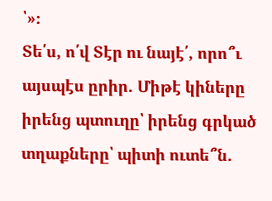՝»։
Տե՛ս, ո՛վ Տէր ու նայէ՛, որո՞ւ այսպէս ըրիր. Միթէ կիները իրենց պտուղը՝ իրենց գրկած տղաքները՝ պիտի ուտե՞ն.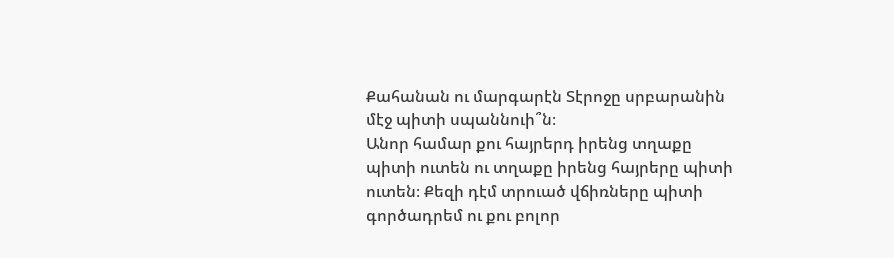Քահանան ու մարգարէն Տէրոջը սրբարանին մէջ պիտի սպաննուի՞ն։
Անոր համար քու հայրերդ իրենց տղաքը պիտի ուտեն ու տղաքը իրենց հայրերը պիտի ուտեն։ Քեզի դէմ տրուած վճիռները պիտի գործադրեմ ու քու բոլոր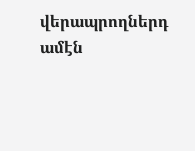վերապրողներդ ամէն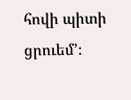հովի պիտի ցրուեմ’։